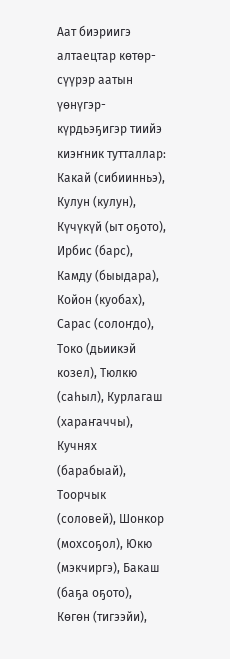Аат биэриигэ алтаецтар көтөр-сүүрэр аатын үөнүгэр-күрдьэҕигэр тиийэ киэҥник тутталлар: Какай (сибиинньэ), Кулун (кулун), Күчүкүй (ыт оҕото), Ирбис (барс), Камду (быыдара), Койон (куобах), Сарас (солоҥдо), Токо (дьиикэй козел), Тюлкю (саһыл), Курлагаш (хараҥаччы), Кучнях (барабыай), Тоорчык (соловей), Шонкор (мохсоҕол), Юкю (мэкчиргэ), Бакаш (баҕа оҕото), Көгөн (тигээйи),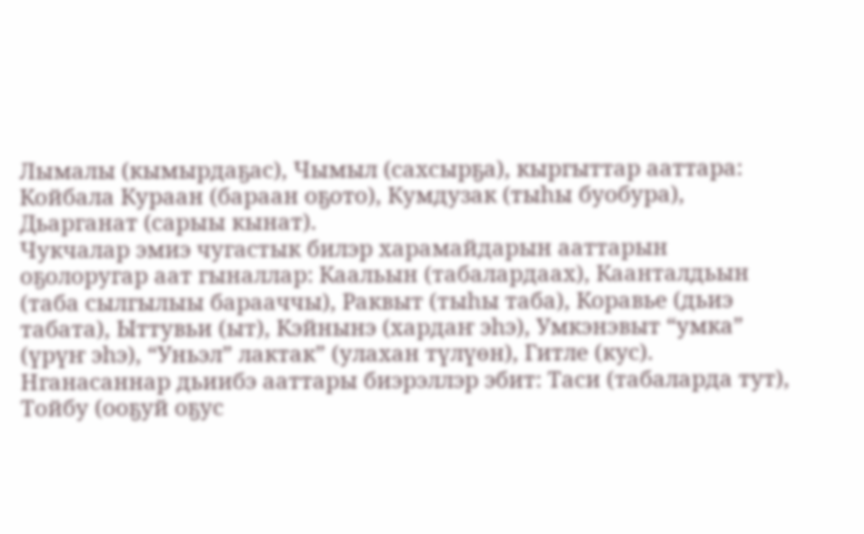Лымалы (кымырдаҕас), Чымыл (сахсырҕа), кыргыттар ааттара: Койбала Кураан (бараан оҕото), Кумдузак (тыһы буобура), Дьарганат (сарыы кынат).
Чукчалар эмиэ чугастык билэр харамайдарын ааттарын оҕолоругар аат гыналлар: Каальын (табалардаах), Каанталдьын (таба сылгылыы барааччы), Раквыт (тыһы таба), Коравье (дьиэ табата), Ыттувьи (ыт), Кэйнынэ (хардаҥ эһэ), Умкэнэвыт “умка” (үрүҥ эһэ), “Уньэл” лактак” (улахан түлүөн), Гитле (кус).
Нганасаннар дьиибэ ааттары биэрэллэр эбит: Таси (табаларда тут), Тойбу (ооҕуй оҕус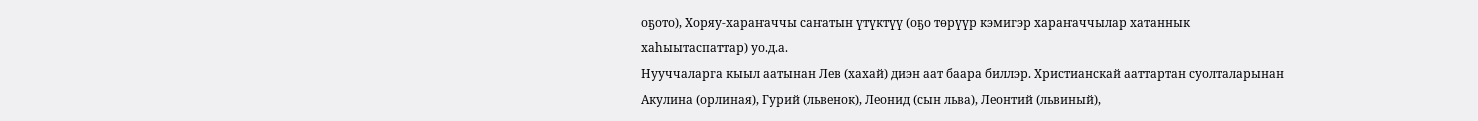оҕото), Хоряу-хараҥаччы саҥатын үтүктүү (оҕо төрүүр кэмигэр хараҥаччылар хатаннык хаһыытаспаттар) уо.д.а.
Нууччаларга кыыл аатынан Лев (хахай) диэн аат баара биллэр. Христианскай ааттартан суолталарынан Акулина (орлиная), Гурий (львенок), Леонид (сын льва), Леонтий (львиный),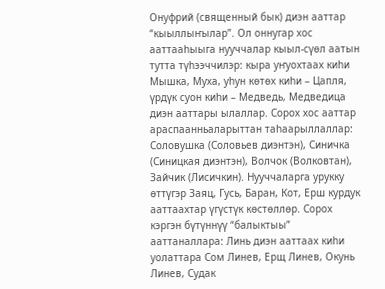Онуфрий (священный бык) диэн ааттар “кыыллыҥылар”. Ол оннугар хос ааттааһыыга нууччалар кыыл-сүөл аатын тутта түһээччилэр: кыра уҥуохтаах киһи Мышка, Муха, уһун көтөх киһи – Цапля, үрдүк суон киһи – Медведь, Медведица диэн ааттары ылаллар. Сорох хос ааттар араспаанньаларыттан таһаарыллаллар: Соловушка (Соловьев диэнтэн), Синичка (Синицкая диэнтэн), Волчок (Волковтан), Зайчик (Лисичкин). Нууччаларга урукку өттүгэр Заяц, Гусь, Баран, Кот, Ерш курдук ааттаахтар үгүстүк көстөллөр. Сорох кэргэн бүтүннүү “балыктыы” ааттаналлара: Линь диэн ааттаах киһи уолаттара Сом Линев, Ерщ Линев, Окунь Линев, Судак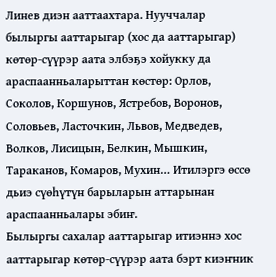Линев диэн ааттаахтара. Нууччалар былыргы ааттарыгар (хос да ааттарыгар) көтөр-сүүрэр аата элбэҕэ хойукку да араспаанньаларыттан көстөр: Орлов, Соколов, Коршунов, Ястребов, Воронов, Соловьев, Ласточкин, Львов, Медведев, Волков, Лисицын, Белкин, Мышкин, Тараканов, Комаров, Мухин… Итилэргэ өссө дьиэ сүөһүтүн барыларын аттарынан араспаанньалары эбиҥ.
Былыргы сахалар ааттарыгар итиэннэ хос ааттарыгар көтөр-сүүрэр аата бэрт киэҥник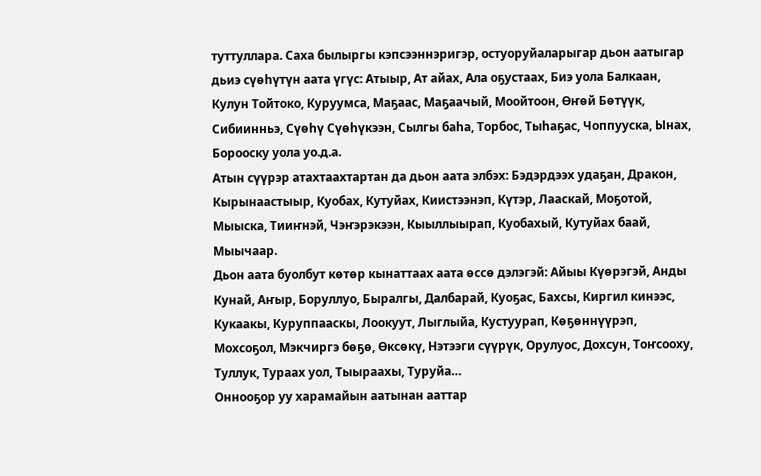туттуллара. Саха былыргы кэпсээннэригэр, остуоруйаларыгар дьон аатыгар дьиэ сүөһүтүн аата үгүс: Атыыр, Ат айах, Ала оҕустаах, Биэ уола Балкаан, Кулун Тойтоко, Куруумса, Маҕаас, Маҕаачый, Моойтоон, Өҥөй Бөтүүк, Сибиинньэ, Сүөһү Сүөһүкээн, Сылгы баһа, Торбос, Тыһаҕас, Чоппууска, Ынах, Борооску уола уо.д.а.
Атын сүүрэр атахтаахтартан да дьон аата элбэх: Бэдэрдээх удаҕан, Дракон, Кырынаастыыр, Куобах, Кутуйах, Киистээнэп, Күтэр, Лааскай, Моҕотой, Мыыска, Тииҥнэй, Чэҥэрэкээн, Кыыллыырап, Куобахый, Кутуйах баай, Мыычаар.
Дьон аата буолбут көтөр кынаттаах аата өссө дэлэгэй: Айыы Күөрэгэй, Анды Кунай, Аҥыр, Боруллуо, Быралгы, Далбарай, Куоҕас, Бахсы, Киргил кинээс, Кукаакы, Куруппааскы, Лоокуут, Лыглыйа, Кустуурап, Көҕөннүүрэп, Мохсоҕол, Мэкчиргэ бөҕө, Өксөкү, Нэтээги сүүрүк, Орулуос, Дохсун, Тоҥсооху, Туллук, Тураах уол, Тыыраахы, Туруйа…
Оннооҕор уу харамайын аатынан ааттар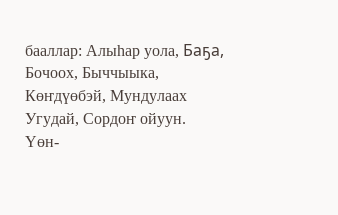бааллар: Алыһар уола, Баҕа, Бочоох, Быччыыка, Көҥдүөбэй, Мундулаах Угудай, Сордоҥ ойуун.
Үөн-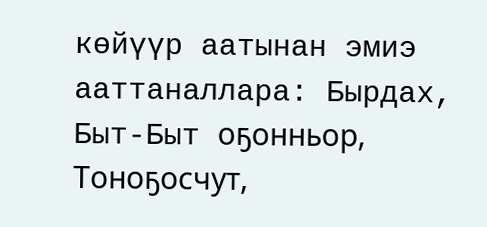көйүүр аатынан эмиэ ааттаналлара: Бырдах, Быт-Быт оҕонньор, Тоноҕосчут,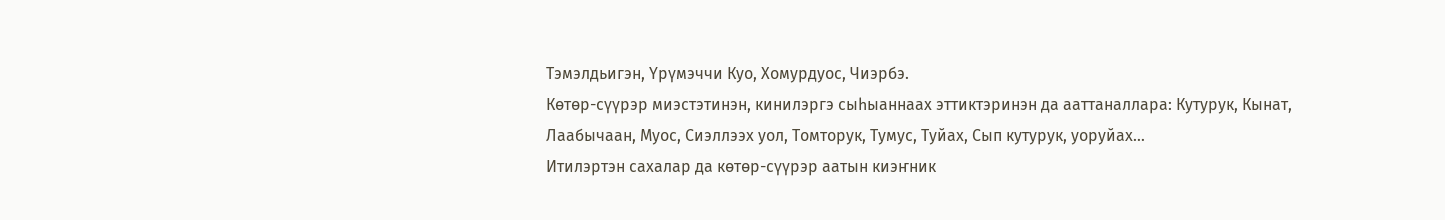Тэмэлдьигэн, Үрүмэччи Куо, Хомурдуос, Чиэрбэ.
Көтөр-сүүрэр миэстэтинэн, кинилэргэ сыһыаннаах эттиктэринэн да ааттаналлара: Кутурук, Кынат, Лаабычаан, Муос, Сиэллээх уол, Томторук, Тумус, Туйах, Сып кутурук, уоруйах…
Итилэртэн сахалар да көтөр-сүүрэр аатын киэҥник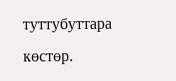туттубуттара көстөр.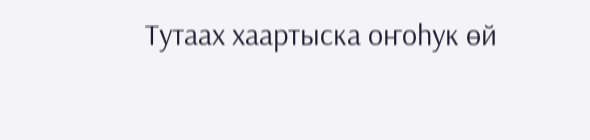Тутаах хаартыска оҥоһук өй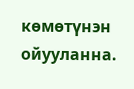көмөтүнэн ойууланна.